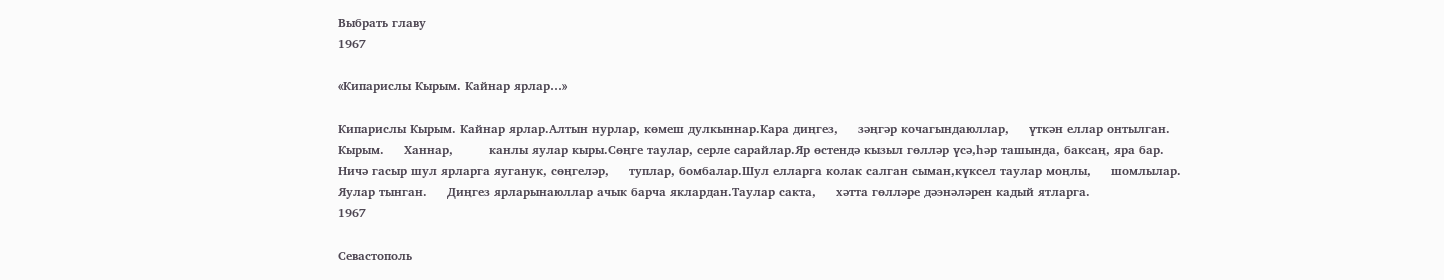Выбрать главу
1967

«Кипарислы Кырым. Кайнар ярлар…»

Кипарислы Кырым. Кайнар ярлар.Алтын нурлар, көмеш дулкыннар.Кара диңгез,     зәңгәр кочагындаюллар,     үткән еллар онтылган.
Кырым.     Ханнар,         канлы яулар кыры.Сөңге таулар, серле сарайлар.Яр өстендә кызыл гөлләр үсә,һәр ташында, баксаң, яра бар.
Ничә гасыр шул ярларга яуганук, сөңгеләр,     туплар, бомбалар.Шул елларга колак салган сыман,күксел таулар моңлы,     шомлылар.
Яулар тынган.     Диңгез ярларынаюллар ачык барча яклардан.Таулар сакта,     хәтта гөлләре дәэнәләрен кадый ятларга.
1967

Севастополь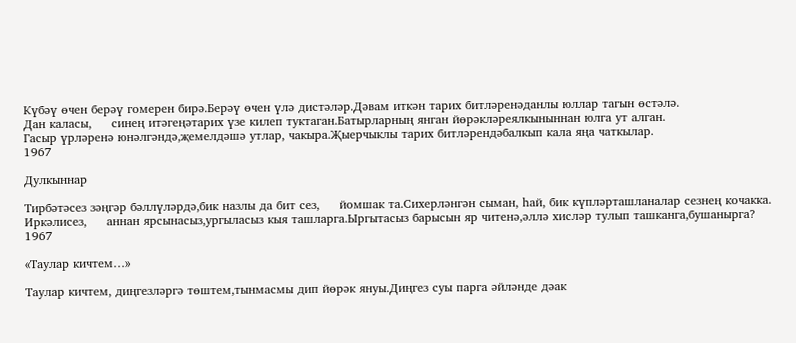Күбәү өчен берәү гомерен бирә.Берәү өчен үлә дистәләр.Дәвам иткән тарих битләренәданлы юллар тагын өстәлә.
Дан каласы,     синең итәгеңәтарих үзе килеп туктаган.Батырларның янган йөрәкләреялкыныннан юлга ут алган.
Гасыр үрләренә юнәлгәндә,җемелдәшә утлар, чакыра.Җыерчыклы тарих битләрендәбалкып кала яңа чаткылар.
1967

Дулкыннар

Тирбәтәсез зәңгәр бәллүләрдә,бик назлы да бит сез,     йомшак та.Сихерләнгән сыман, һай, бик күпләрташланалар сезнең кочакка.
Иркәлисез,     аннан ярсынасыз,ургыласыз кыя ташларга.Ыргытасыз барысын яр читенә,әллә хисләр тулып ташканга,бушанырга?
1967

«Таулар кичтем…»

Таулар кичтем, диңгезләргә төштем,тынмасмы дип йөрәк януы.Диңгез суы парга әйләнде дәак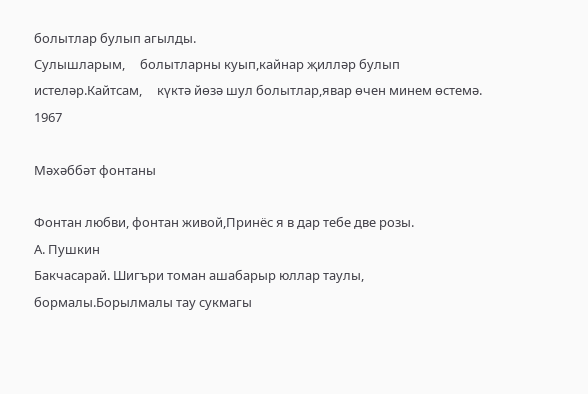болытлар булып агылды.
Сулышларым,     болытларны куып,кайнар җилләр булып истеләр.Кайтсам,     күктә йөзә шул болытлар,явар өчен минем өстемә.
1967

Мәхәббәт фонтаны

Фонтан любви, фонтан живой,Принёс я в дар тебе две розы.
А. Пушкин
Бакчасарай. Шигъри томан ашабарыр юллар таулы, бормалы.Борылмалы тау сукмагы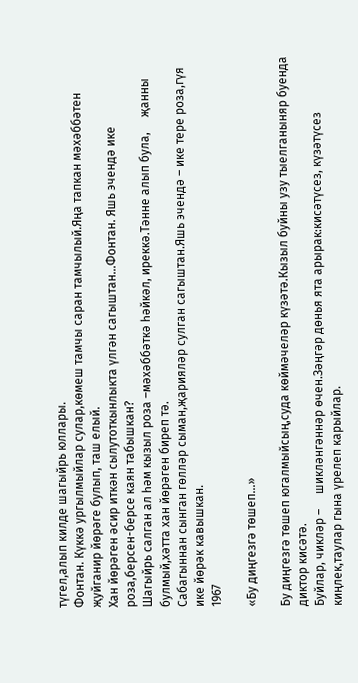түгел,алып килде шагыйрь юллары.
Фонтан. Күккә ургылмыйлар сулар,көмеш тамчы саран тамчылый.Яңа тапкан мәхәббәтен җуйганир йөрәге булып, таш елый.
Хан йөрәген әсир иткән сылутоткынлыкта үлгән сагыштан…Фонтан. Яшь эчендә ике роза,берсен-берсе каян табышкан?
Шагыйрь салган ал һәм кызыл роза –мәхәббәткә һәйкәл, иреккә.Тәнне алып була,     җанны булмый,хәтта хан йөрәген биреп тә.
Сабагыннан сынган гөлләр сыман,җарияләр сулган сагыштан.Яшь эчендә – ике тере роза,гүя ике йөрәк кавышкан.
1967

«Бу диңгезгә төшеп…»

Бу диңгезгә төшеп югалмыйсың,суда көймәчеләр күзәтә.Кызыл буйны узу тыелганыняр буенда диктор кисәтә.
Буйлар, чикләр –     шикләнгәннәр өчен.Зәңгәр дөнья ята арырак:кисәтүсез, күзәтүсез киңлек,таулар гына үрелеп карыйлар.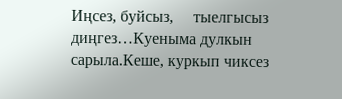Иңсез, буйсыз,     тыелгысыз диңгез…Куеныма дулкын сарыла.Кеше, куркып чиксез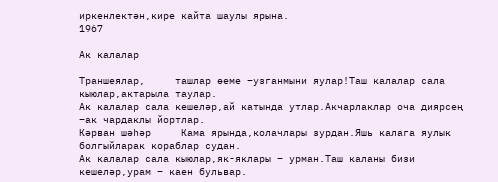иркенлектән,кире кайта шаулы ярына.
1967

Ак калалар

Траншеялар,     ташлар өеме –узганмыни яулар!Таш калалар сала кыюлар,актарыла таулар.
Ак калалар сала кешеләр,ай катында утлар.Акчарлаклар оча диярсең –ак чардаклы йортлар.
Кәрван шәһәр     Кама ярында,колачлары зурдан.Яшь калага яулык болгыйларак кораблар судан.
Ак калалар сала кыюлар,як-яклары – урман.Таш каланы бизи кешеләр,урам – каен бульвар.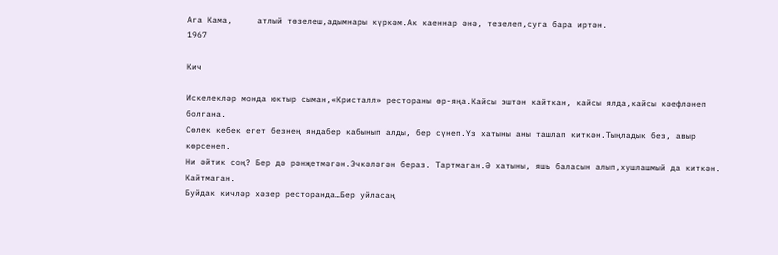Ага Кама,     атлый төзелеш,адымнары күркәм.Ак каеннар әнә, тезелеп,суга бара иртән.
1967

Кич

Искелекләр монда юктыр сыман,«Кристалл» рестораны өр-яңа.Кайсы эштән кайткан, кайсы ялда,кайсы кәефләнеп болгана.
Сөлек кебек егет безнең яндабер кабынып алды, бер сүнеп.Үз хатыны аны ташлап киткән.Тыңладык без, авыр көрсенеп.
Ни әйтик соң? Бер дә рәнҗетмәгән.Эчкәләгән бераз. Тартмаган.Ә хатыны, яшь баласын алып,хушлашмый да киткән. Кайтмаган.
Буйдак кичләр хәзер ресторанда…Бер уйласаң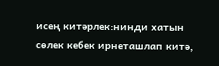исең китәрлек:нинди хатын сөлек кебек ирнеташлап китә,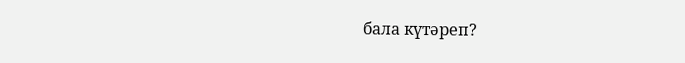бала күтәреп?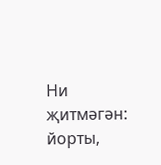Ни җитмәгән: йорты,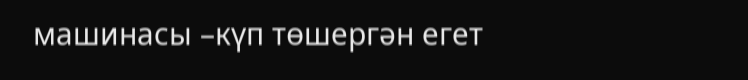машинасы –күп төшергән егет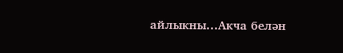айлыкны…Акча белән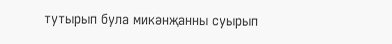тутырып була микәнҗанны суырып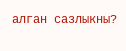алган сазлыкны?